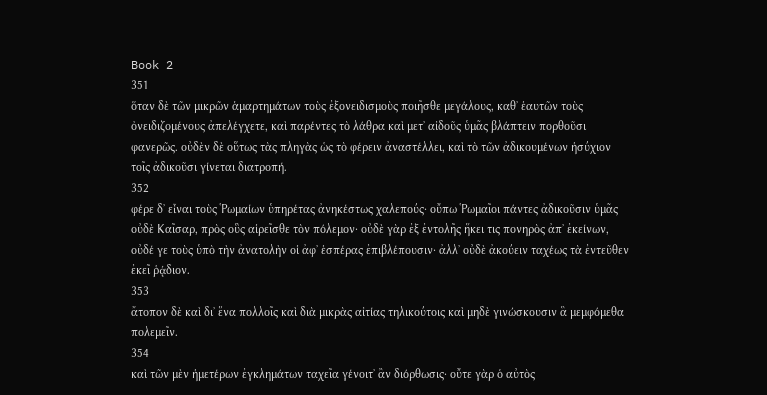Book 2
351
ὅταν δὲ τῶν μικρῶν ἁμαρτημάτων τοὺς ἐξονειδισμοὺς ποιῆσθε μεγάλους, καθʼ ἑαυτῶν τοὺς ὀνειδιζομένους ἀπελέγχετε, καὶ παρέντες τὸ λάθρα καὶ μετʼ αἰδοῦς ὑμᾶς βλάπτειν πορθοῦσι φανερῶς. οὐδὲν δὲ οὕτως τὰς πληγὰς ὡς τὸ φέρειν ἀναστέλλει, καὶ τὸ τῶν ἀδικουμένων ἡσύχιον τοῖς ἀδικοῦσι γίνεται διατροπή.
352
φέρε δʼ εἶναι τοὺς Ῥωμαίων ὑπηρέτας ἀνηκέστως χαλεπούς· οὔπω Ῥωμαῖοι πάντες ἀδικοῦσιν ὑμᾶς οὐδὲ Καῖσαρ, πρὸς οὓς αἱρεῖσθε τὸν πόλεμον· οὐδὲ γὰρ ἐξ ἐντολῆς ἥκει τις πονηρὸς ἀπʼ ἐκείνων, οὐδέ γε τοὺς ὑπὸ τὴν ἀνατολὴν οἱ ἀφʼ ἑσπέρας ἐπιβλέπουσιν· ἀλλʼ οὐδὲ ἀκούειν ταχέως τὰ ἐντεῦθεν ἐκεῖ ῥᾴδιον.
353
ἄτοπον δὲ καὶ διʼ ἕνα πολλοῖς καὶ διὰ μικρὰς αἰτίας τηλικούτοις καὶ μηδὲ γινώσκουσιν ἃ μεμφόμεθα πολεμεῖν.
354
καὶ τῶν μὲν ἡμετέρων ἐγκλημάτων ταχεῖα γένοιτʼ ἂν διόρθωσις· οὔτε γὰρ ὁ αὐτὸς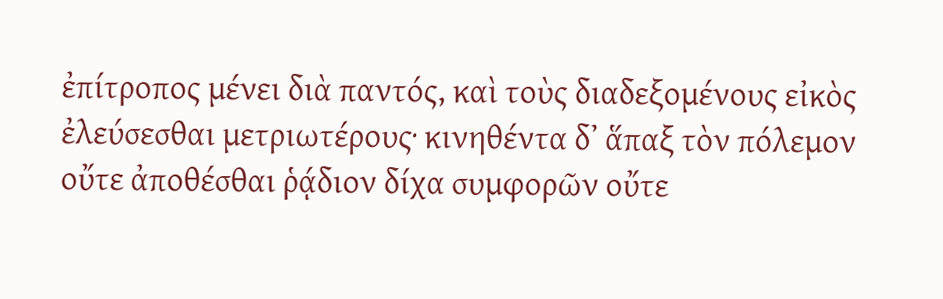ἐπίτροπος μένει διὰ παντός, καὶ τοὺς διαδεξομένους εἰκὸς ἐλεύσεσθαι μετριωτέρους· κινηθέντα δʼ ἅπαξ τὸν πόλεμον οὔτε ἀποθέσθαι ῥᾴδιον δίχα συμφορῶν οὔτε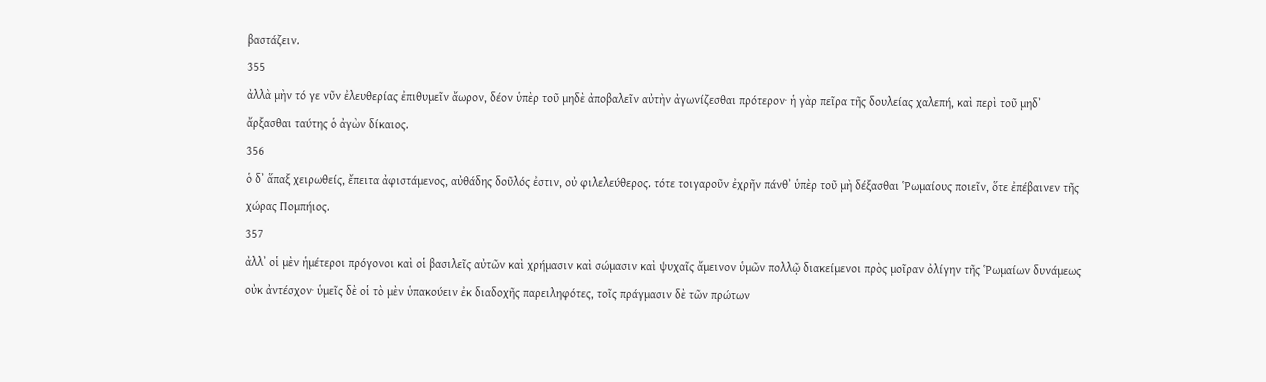βαστάζειν.
355
ἀλλὰ μὴν τό γε νῦν ἐλευθερίας ἐπιθυμεῖν ἄωρον, δέον ὑπὲρ τοῦ μηδὲ ἀποβαλεῖν αὐτὴν ἀγωνίζεσθαι πρότερον· ἡ γὰρ πεῖρα τῆς δουλείας χαλεπή, καὶ περὶ τοῦ μηδʼ ἄρξασθαι ταύτης ὁ ἀγὼν δίκαιος.
356
ὁ δʼ ἅπαξ χειρωθείς, ἔπειτα ἀφιστάμενος, αὐθάδης δοῦλός ἐστιν, οὐ φιλελεύθερος. τότε τοιγαροῦν ἐχρῆν πάνθʼ ὑπὲρ τοῦ μὴ δέξασθαι Ῥωμαίους ποιεῖν, ὅτε ἐπέβαινεν τῆς χώρας Πομπήιος.
357
ἀλλʼ οἱ μὲν ἡμέτεροι πρόγονοι καὶ οἱ βασιλεῖς αὐτῶν καὶ χρήμασιν καὶ σώμασιν καὶ ψυχαῖς ἄμεινον ὑμῶν πολλῷ διακείμενοι πρὸς μοῖραν ὀλίγην τῆς Ῥωμαίων δυνάμεως οὐκ ἀντέσχον· ὑμεῖς δὲ οἱ τὸ μὲν ὑπακούειν ἐκ διαδοχῆς παρειληφότες, τοῖς πράγμασιν δὲ τῶν πρώτων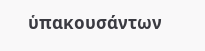ὑπακουσάντων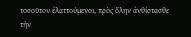τοσοῦτον ἐλαττούμενοι, πρὸς ὅλην ἀνθίστασθε τὴν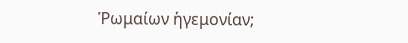Ῥωμαίων ἡγεμονίαν;